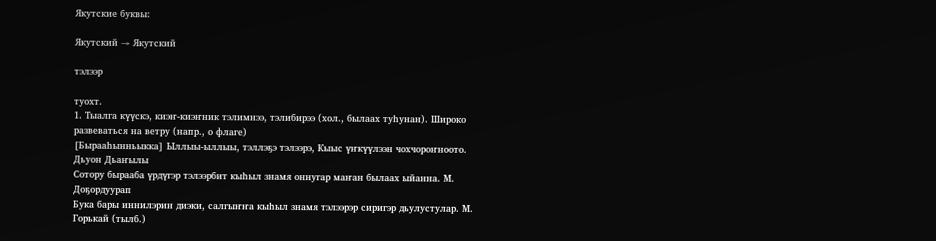Якутские буквы:

Якутский → Якутский

тэлээр

туохт.
1. Тыалга күүскэ, киэҥ-киэҥник тэлимнээ, тэлибирээ (хол., былаах туһунан). Широко развеваться на ветру (напр., о флаге)
[Бырааһынньыкка] Ыллыы-ыллыы, тэллэҕэ тэлээрэ, Кыыс үҥкүүлээн чохчороҥноото. Дьуон Дьаҥылы
Сотору бырааба үрдүгэр тэлээрбит кыһыл знамя оннугар маҥан былаах ыйанна. М. Доҕордуурап
Бука бары иннилэрин диэки, салгыҥҥа кыһыл знамя тэлээрэр сиригэр дьулустулар. М. Горькай (тылб.)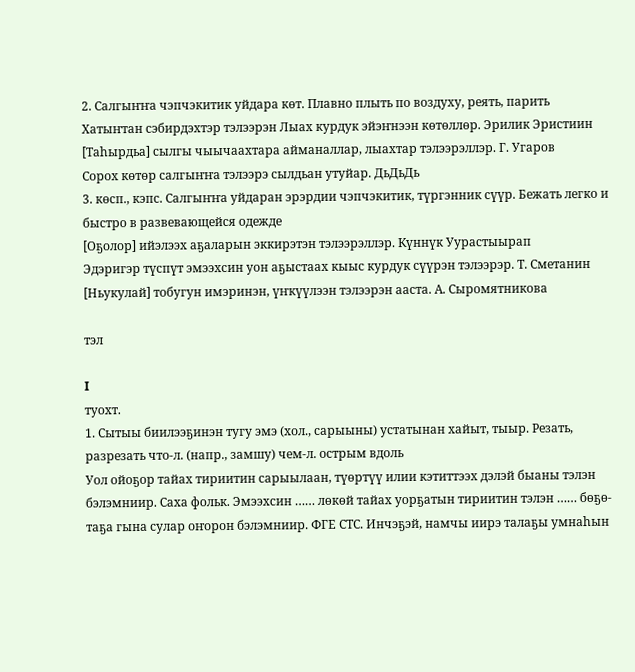2. Салгыҥҥа чэпчэкитик уйдара көт. Плавно плыть по воздуху, реять, парить
Хатыҥтан сэбирдэхтэр тэлээрэн Лыах курдук эйэҥнээн көтөллөр. Эрилик Эристиин
[Таһырдьа] сылгы чыычаахтара айманаллар, лыахтар тэлээрэллэр. Г. Угаров
Сорох көтөр салгыҥҥа тэлээрэ сылдьан утуйар. ДьДьДь
3. көсп., кэпс. Салгыҥҥа уйдаран эрэрдии чэпчэкитик, түргэнник сүүр. Бежать легко и быстро в развевающейся одежде
[Оҕолор] ийэлээх аҕаларын эккирэтэн тэлээрэллэр. Күннүк Уурастыырап
Эдэригэр түспүт эмээхсин уон аҕыстаах кыыс курдук сүүрэн тэлээрэр. Т. Сметанин
[Ньукулай] тобугун имэринэн, үҥкүүлээн тэлээрэн ааста. А. Сыромятникова

тэл

I
туохт.
1. Сытыы биилээҕинэн тугу эмэ (хол., сарыыны) устатынан хайыт, тыыр. Резать, разрезать что-л. (напр., замшу) чем-л. острым вдоль
Уол ойоҕор тайах тириитин сарыылаан, түөртүү илии кэтиттээх дэлэй быаны тэлэн бэлэмниир. Саха фольк. Эмээхсин …… лөкөй тайах уорҕатын тириитин тэлэн …… бөҕө-таҕа гына сулар оҥорон бэлэмниир. ФГЕ СТС. Инчэҕэй, намчы иирэ талаҕы умнаһын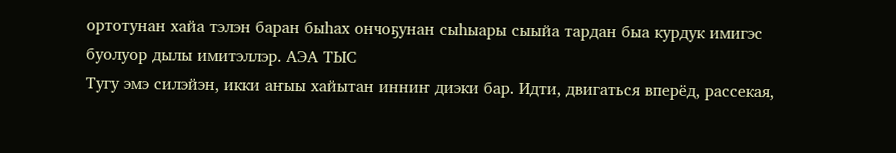ортотунан хайа тэлэн баран быһах ончоҕунан сыһыары сыыйа тардан быа курдук имигэс буолуор дылы имитэллэр. АЭА ТЫС
Тугу эмэ силэйэн, икки аҥыы хайытан инниҥ диэки бар. Идти, двигаться вперёд, рассекая,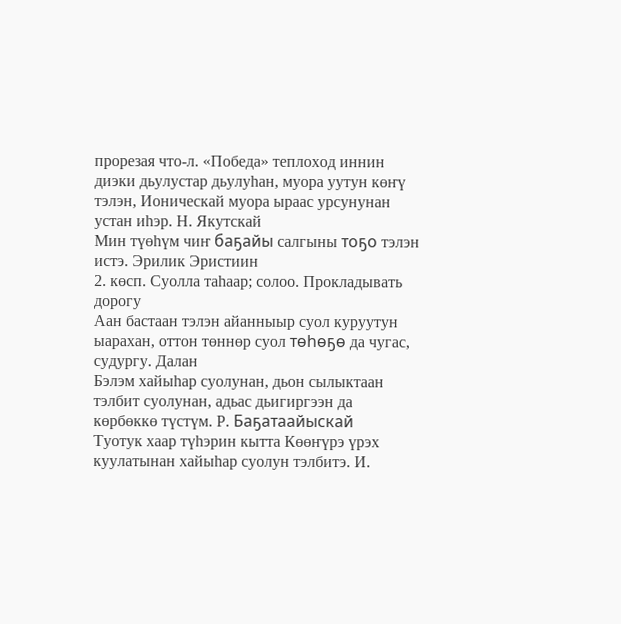прорезая что-л. «Победа» теплоход иннин диэки дьулустар дьулуһан, муора уутун көҥү тэлэн, Ионическай муора ыраас урсунунан устан иһэр. Н. Якутскай
Мин түөһүм чиҥ баҕайы салгыны тоҕо тэлэн истэ. Эрилик Эристиин
2. көсп. Суолла таһаар; солоо. Прокладывать дорогу
Аан бастаан тэлэн айанныыр суол куруутун ыарахан, оттон төннөр суол төһөҕө да чугас, судургу. Далан
Бэлэм хайыһар суолунан, дьон сылыктаан тэлбит суолунан, адьас дьигиргээн да көрбөккө түстүм. Р. Баҕатаайыскай
Туотук хаар түһэрин кытта Көөҥүрэ үрэх куулатынан хайыһар суолун тэлбитэ. И.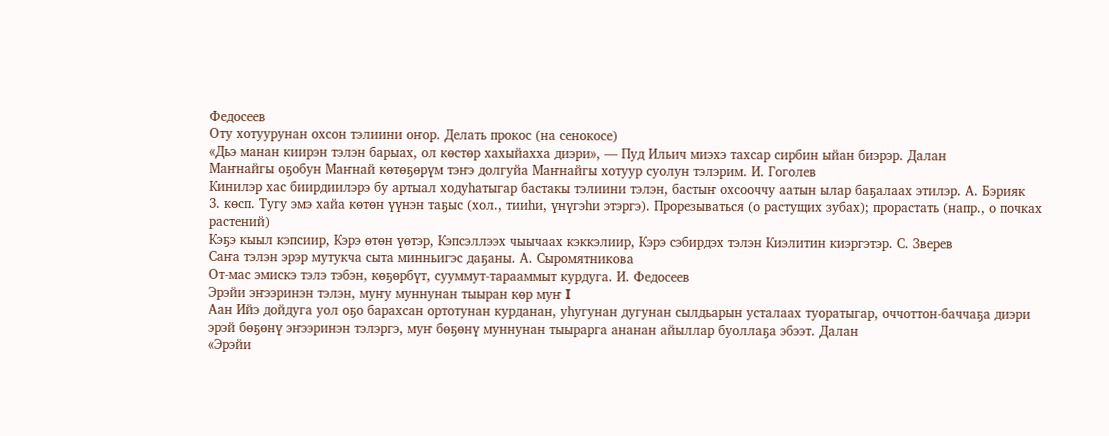Федосеев
Оту хотуурунан охсон тэлиини оҥор. Делать прокос (на сенокосе)
«Дьэ манан киирэн тэлэн барыах, ол көстөр хахыйахха диэри», — Пуд Ильич миэхэ тахсар сирбин ыйан биэрэр. Далан
Маҥнайгы оҕобун Маҥнай көтөҕөрүм тэҥэ долгуйа Маҥнайгы хотуур суолун тэлэрим. И. Гоголев
Кинилэр хас биирдиилэрэ бу артыал ходуһатыгар бастакы тэлиини тэлэн, бастыҥ охсооччу аатын ылар баҕалаах этилэр. А. Бэрияк
3. көсп. Тугу эмэ хайа көтөн үүнэн таҕыс (хол., тииһи, үнүгэһи этэргэ). Прорезываться (о растущих зубах); прорастать (напр., о почках растений)
Кэҕэ кыыл кэпсиир, Кэрэ өтөн үөтэр, Кэпсэллээх чыычаах кэккэлиир, Кэрэ сэбирдэх тэлэн Киэлитин киэргэтэр. С. Зверев
Саҥа тэлэн эрэр мутукча сыта минньигэс даҕаны. А. Сыромятникова
От-мас эмискэ тэлэ тэбэн, көҕөрбүт, сууммут-тарааммыт курдуга. И. Федосеев
Эрэйи эҥээринэн тэлэн, муҥу муннунан тыыран көр муҥ I
Аан Ийэ дойдуга уол оҕо барахсан ортотунан курданан, уһугунан дугунан сылдьарын усталаах туоратыгар, оччоттон-баччаҕа диэри эрэй бөҕөнү эҥээринэн тэлэргэ, муҥ бөҕөнү муннунан тыырарга ананан айыллар буоллаҕа эбээт. Далан
«Эрэйи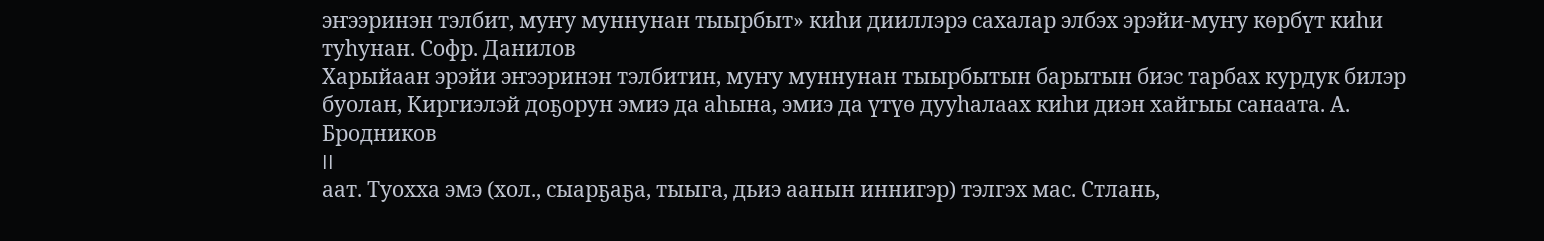эҥээринэн тэлбит, муҥу муннунан тыырбыт» киһи дииллэрэ сахалар элбэх эрэйи-муҥу көрбүт киһи туһунан. Софр. Данилов
Харыйаан эрэйи эҥээринэн тэлбитин, муҥу муннунан тыырбытын барытын биэс тарбах курдук билэр буолан, Киргиэлэй доҕорун эмиэ да аһына, эмиэ да үтүө дууһалаах киһи диэн хайгыы санаата. А. Бродников
II
аат. Туохха эмэ (хол., сыарҕаҕа, тыыга, дьиэ аанын иннигэр) тэлгэх мас. Стлань,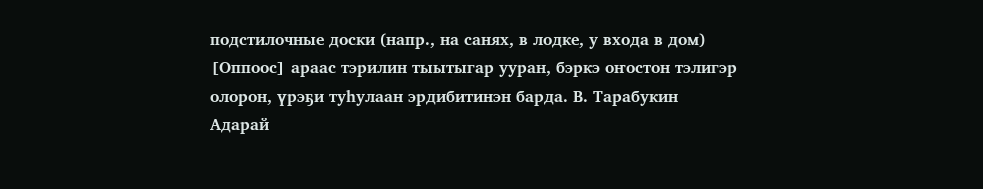подстилочные доски (напр., на санях, в лодке, у входа в дом)
[Оппоос] араас тэрилин тыытыгар ууран, бэркэ оҥостон тэлигэр олорон, үрэҕи туһулаан эрдибитинэн барда. В. Тарабукин
Адарай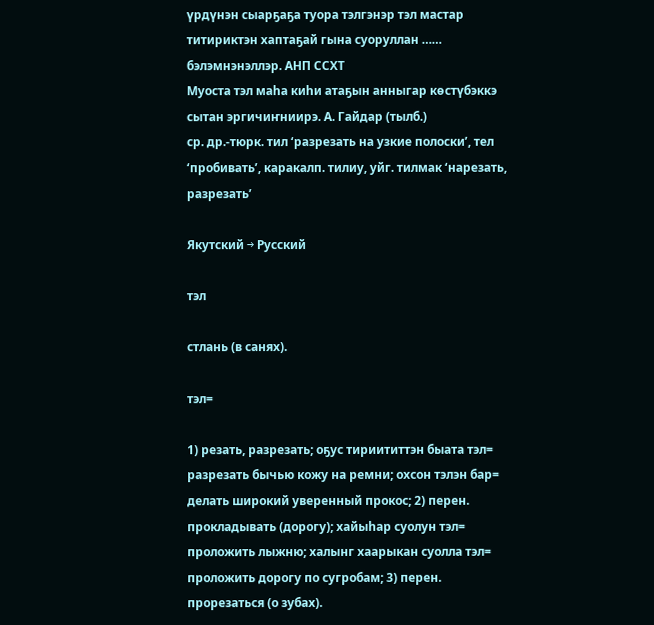үрдүнэн сыарҕаҕа туора тэлгэнэр тэл мастар титириктэн хаптаҕай гына суоруллан …… бэлэмнэнэллэр. АНП ССХТ
Муоста тэл маһа киһи атаҕын анныгар көстүбэккэ сытан эргичиҥниирэ. А. Гайдар (тылб.)
ср. др.-тюрк. тил ‘разрезать на узкие полоски’, тел ‘пробивать’, каракалп. тилиу, уйг. тилмак ‘нарезать, разрезать’

Якутский → Русский

тэл

стлань (в санях).

тэл=

1) резать, разрезать; оҕус тириититтэн быата тэл= разрезать бычью кожу на ремни; охсон тэлэн бар= делать широкий уверенный прокос; 2) перен. прокладывать (дорогу); хайыһар суолун тэл= проложить лыжню; халынг хаарыкан суолла тэл= проложить дорогу по сугробам; 3) перен. прорезаться (о зубах).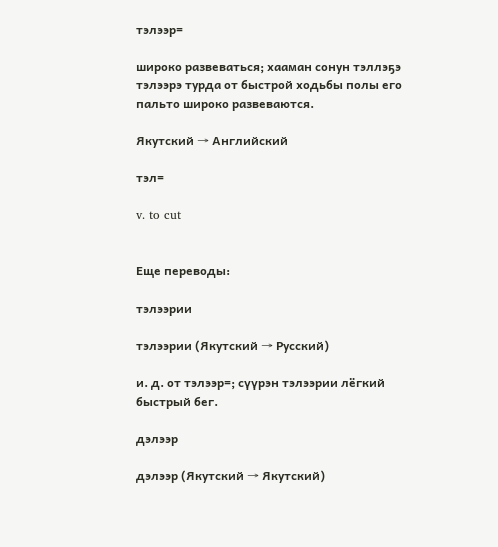тэлээр=

широко развеваться; хааман сонун тэллэҕэ тэлээрэ турда от быстрой ходьбы полы его пальто широко развеваются.

Якутский → Английский

тэл=

v. to cut


Еще переводы:

тэлээрии

тэлээрии (Якутский → Русский)

и. д. от тэлээр=; сүүрэн тэлээрии лёгкий быстрый бег.

дэлээр

дэлээр (Якутский → Якутский)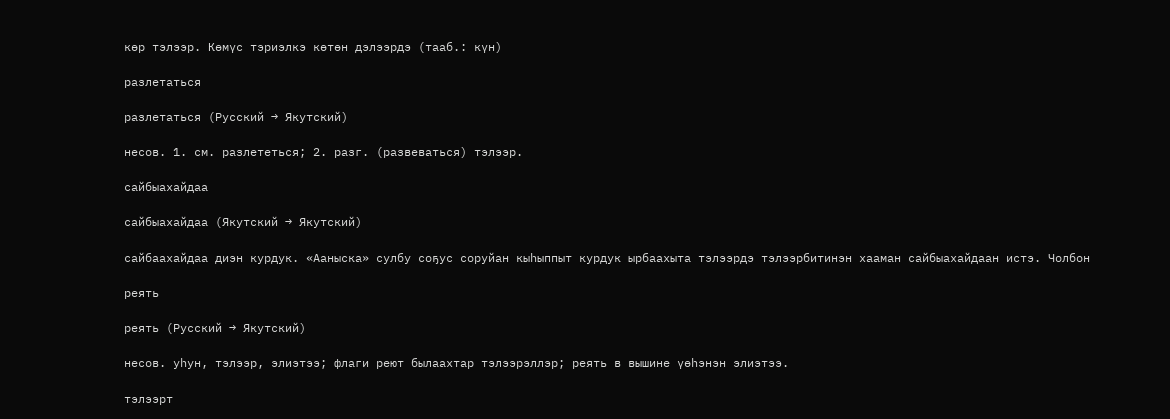көр тэлээр. Көмүс тэриэлкэ көтөн дэлээрдэ (тааб.: күн)

разлетаться

разлетаться (Русский → Якутский)

несов. 1. см. разлететься; 2. разг. (развеваться) тэлээр.

сайбыахайдаа

сайбыахайдаа (Якутский → Якутский)

сайбаахайдаа диэн курдук. «Ааныска» сулбу соҕус соруйан кыһыппыт курдук ырбаахыта тэлээрдэ тэлээрбитинэн хааман сайбыахайдаан истэ. Чолбон

реять

реять (Русский → Якутский)

несов. уһун, тэлээр, элиэтээ; флаги реют былаахтар тэлээрэллэр; реять в вышине үөһэнэн элиэтээ.

тэлээрт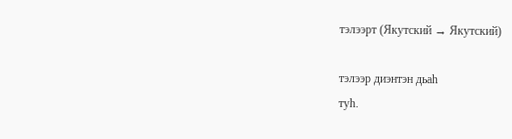тэлээрт (Якутский → Якутский)

тэлээр диэнтэн дьаһ
туһ.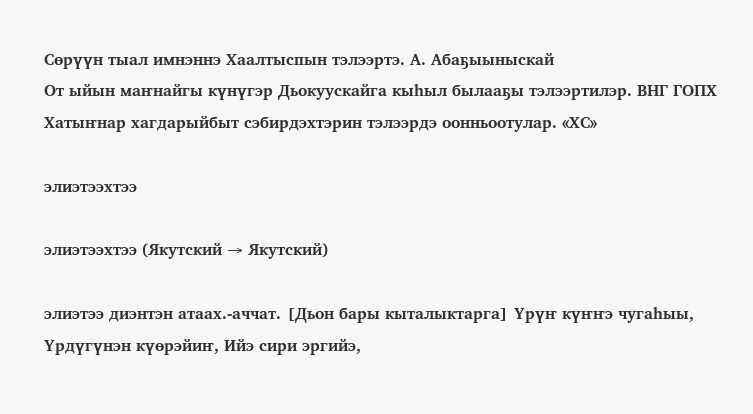Сөрүүн тыал имнэннэ Хаалтыспын тэлээртэ. А. Абаҕыыныскай
От ыйын маҥнайгы күнүгэр Дьокуускайга кыһыл былааҕы тэлээртилэр. ВНГ ГОПХ
Хатыҥнар хагдарыйбыт сэбирдэхтэрин тэлээрдэ оонньоотулар. «ХС»

элиэтээхтээ

элиэтээхтээ (Якутский → Якутский)

элиэтээ диэнтэн атаах.-аччат. [Дьон бары кыталыктарга] Үрүҥ күҥҥэ чугаһыы, Үрдүгүнэн күөрэйиҥ, Ийэ сири эргийэ,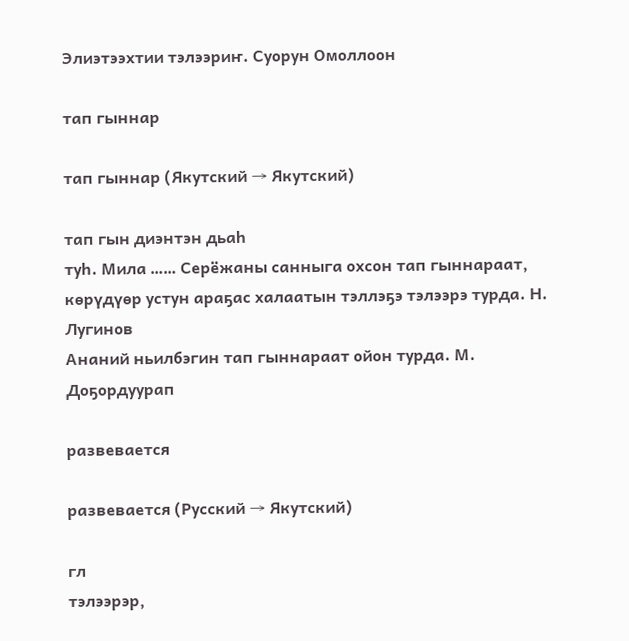Элиэтээхтии тэлээриҥ. Суорун Омоллоон

тап гыннар

тап гыннар (Якутский → Якутский)

тап гын диэнтэн дьаһ
туһ. Мила …… Серёжаны санныга охсон тап гыннараат, көрүдүөр устун араҕас халаатын тэллэҕэ тэлээрэ турда. Н. Лугинов
Ананий ньилбэгин тап гыннараат ойон турда. М. Доҕордуурап

развевается

развевается (Русский → Якутский)

гл
тэлээрэр,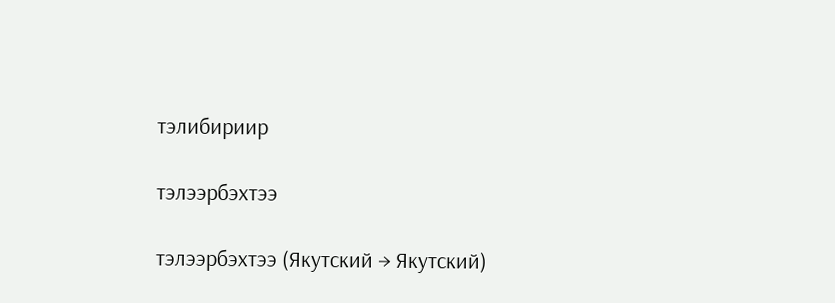тэлибириир

тэлээрбэхтээ

тэлээрбэхтээ (Якутский → Якутский)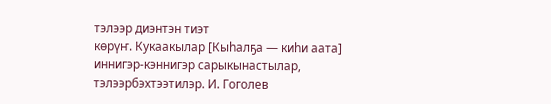тэлээр диэнтэн тиэт
көрүҥ. Кукаакылар [Кыһалҕа — киһи аата] иннигэр-кэннигэр сарыкынастылар, тэлээрбэхтээтилэр. И. Гоголев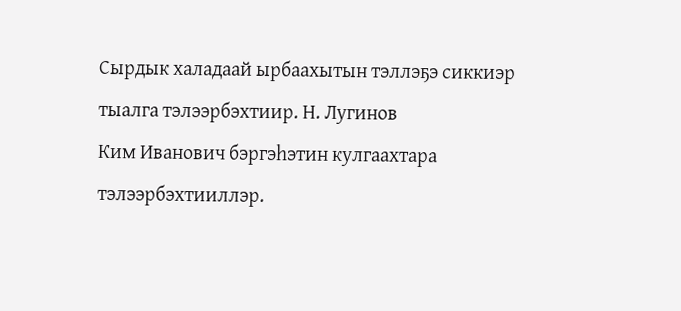Сырдык халадаай ырбаахытын тэллэҕэ сиккиэр тыалга тэлээрбэхтиир. Н. Лугинов
Ким Иванович бэргэһэтин кулгаахтара тэлээрбэхтииллэр.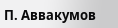П. Аввакумов